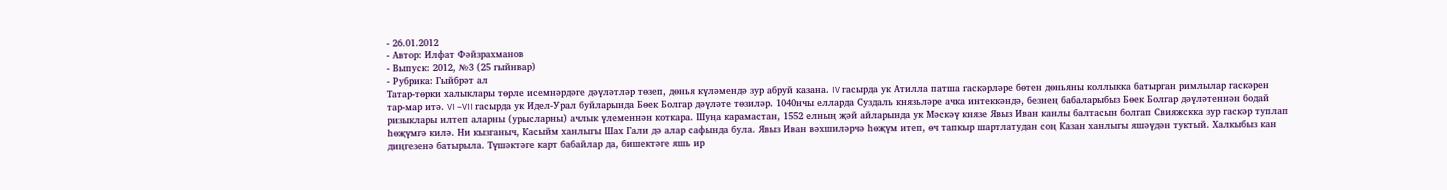- 26.01.2012
- Автор: Илфат Фәйзрахманов
- Выпуск: 2012, №3 (25 гыйнвар)
- Рубрика: Гыйбрәт ал
Татар-төрки халыклары төрле исемнәрдәге дәүләтләр төзеп, дөнья күләмендә зур абруй казана. IV гасырда ук Атилла патша гаскәрләре бөтен дөньяны коллыкка батырган римлылар гаскәрен тар-мар итә. VI –VII гасырда ук Идел-Урал буйларында Бөек Болгар дәүләте төзиләр. 1040нчы елларда Суздаль князьләре ачка интеккәндә, безнең бабаларыбыз Бөек Болгар дәүләтеннән бодай ризыклары илтеп аларны (урысларны) ачлык үлеменнән коткара. Шуңа карамастан, 1552 елның җәй айларында ук Мәскәү князе Явыз Иван канлы балтасын болгап Свияжскка зур гаскәр туплап һөҗүмгә килә. Ни кызганыч, Касыйм ханлыгы Шах Гали дә алар сафында була. Явыз Иван вәхшиләрчә һөҗүм итеп, өч тапкыр шартлатудан соң Казан ханлыгы яшәүдән туктый. Халкыбыз кан диңгезенә батырыла. Түшәктәге карт бабайлар да, бишектәге яшь ир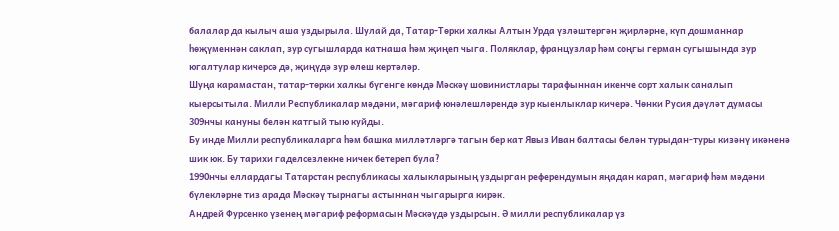балалар да кылыч аша уздырыла. Шулай да, Татар-Төрки халкы Алтын Урда үзләштергән җирләрне, күп дошманнар һөҗүменнән саклап, зур сугышларда катнаша һәм җиңеп чыга. Поляклар, французлар һәм соңгы герман сугышында зур югалтулар кичерсә дә, җиңүдә зур өлеш кертәләр.
Шуңа карамастан, татар-төрки халкы бүгенге көндә Мәскәү шовинистлары тарафыннан икенче сорт халык саналып кыерсытыла. Милли Республикалар мәдәни, мәгариф юнәлешләрендә зур кыенлыклар кичерә. Чөнки Русия дәүләт думасы 309нчы кануны белән катгый тыю куйды.
Бу инде Милли республикаларга һәм башка милләтләргә тагын бер кат Явыз Иван балтасы белән турыдан-туры кизәнү икәненә шик юк. Бу тарихи гаделсезлекне ничек бетереп була?
1990нчы еллардагы Татарстан республикасы халыкларының уздырган референдумын яңадан карап, мәгариф һәм мәдәни бүлекләрне тиз арада Мәскәү тырнагы астыннан чыгарырга кирәк.
Андрей Фурсенко үзенең мәгариф реформасын Мәскәүдә уздырсын. Ә милли республикалар үз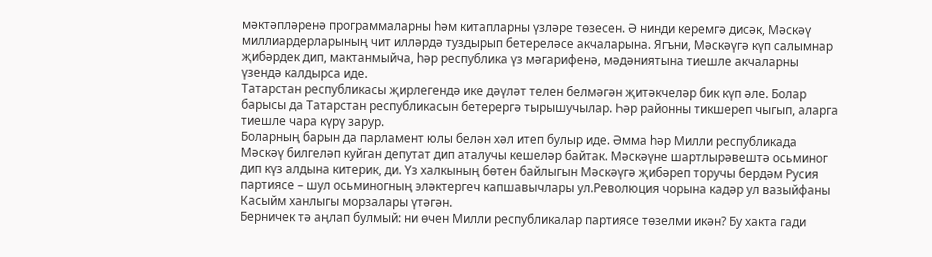мәктәпләренә программаларны һәм китапларны үзләре төзесен. Ә нинди керемгә дисәк, Мәскәү миллиардерларының чит илләрдә туздырып бетереләсе акчаларына. Ягъни, Мәскәүгә күп салымнар җибәрдек дип, мактанмыйча, һәр республика үз мәгарифенә, мәдәниятына тиешле акчаларны үзендә калдырса иде.
Татарстан республикасы җирлегендә ике дәүләт телен белмәгән җитәкчеләр бик күп әле. Болар барысы да Татарстан республикасын бетерергә тырышучылар. Һәр районны тикшереп чыгып, аларга тиешле чара күрү зарур.
Боларның барын да парламент юлы белән хәл итеп булыр иде. Әмма һәр Милли республикада Мәскәү билгеләп куйган депутат дип аталучы кешеләр байтак. Мәскәүне шартлырәвештә осьминог дип күз алдына китерик, ди. Үз халкының бөтен байлыгын Мәскәүгә җибәреп торучы бердәм Русия партиясе – шул осьминогның эләктергеч капшавычлары ул.Революция чорына кадәр ул вазыйфаны Касыйм ханлыгы морзалары үтәгән.
Берничек тә аңлап булмый: ни өчен Милли республикалар партиясе төзелми икән? Бу хакта гади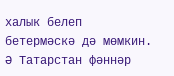халык белеп бетермәскә дә мөмкин. Ә Татарстан фәннәр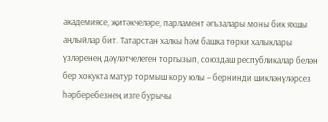академиясе, җитәкчеләре, парламент әгъзалары моны бик яхшы аңлыйлар бит. Татарстан халкы һәм башка төрки халыклары үзләренең дәүләтчелеген торгызып, союздаш республикалар белән бер хокукта матур тормыш кору юлы – бернинди шикләнүләрсез һәрберебезнең изге бурычы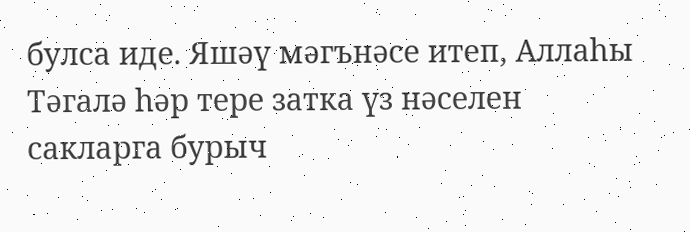булса иде. Яшәү мәгънәсе итеп, Аллаһы Тәгалә һәр тере затка үз нәселен сакларга бурыч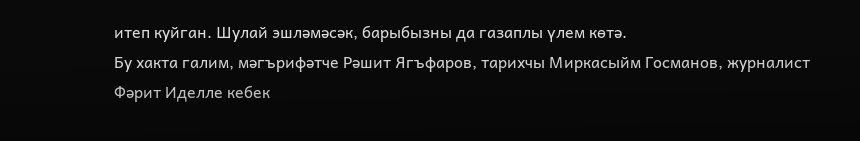итеп куйган. Шулай эшләмәсәк, барыбызны да газаплы үлем көтә.
Бу хакта галим, мәгърифәтче Рәшит Ягъфаров, тарихчы Миркасыйм Госманов, журналист Фәрит Иделле кебек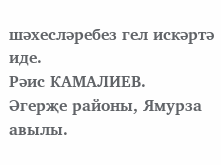шәхесләребез гел искәртә иде.
Рәис КАМАЛИЕВ.
Әгерҗе районы, Ямурза авылы.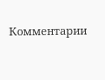Комментарии